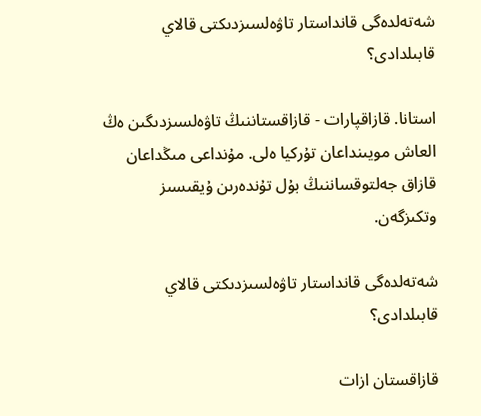شەتەلدەگى قانداستار تاۋەلسىزدىكتى قالاي قابىلدادى؟

استانا. قازاقپارات - قازاقستاننىڭ تاۋەلسىزدىگىن ەڭ العاش مويىنداعان تۇركيا ەلى. مۇنداعى مىڭداعان قازاق جەلتوقساننىڭ بۇل تۇندەرىن ۇيقىسىز وتكىزگەن.

شەتەلدەگى قانداستار تاۋەلسىزدىكتى قالاي قابىلدادى؟

قازاقستان ازات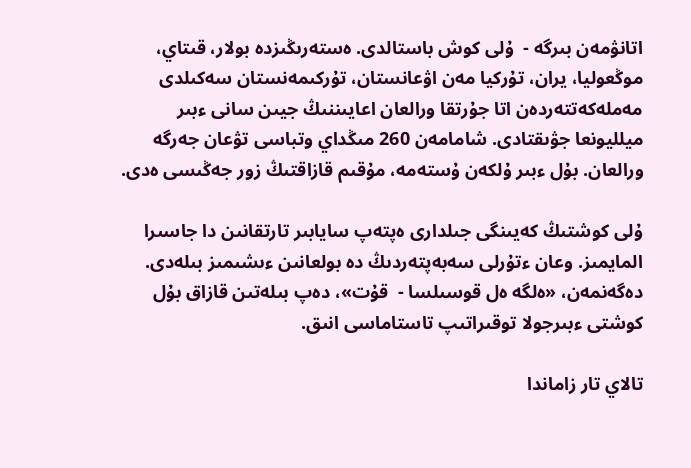اتانۋمەن بىرگە -  ۇلى كوش باستالدى. ەستەرىڭىزدە بولار، قىتاي، موڭعوليا، يران، تۇركيا مەن اۋعانستان، تۇركىمەنستان سەكىلدى مەملەكەتتەردەن اتا جۇرتقا ورالعان اعايىننىڭ جيىن سانى ءبىر ميلليونعا جۋىقتادى. شامامەن 260 مىڭداي وتباسى تۋعان جەرگە ورالعان. بۇل ءبىر ۇلكەن ۇستەمە، مۇقىم قازاقتىڭ زور جەڭىسى ەدى.

ۇلى كوشتىڭ كەيىنگى جىلدارى ەپتەپ سايابىر تارتقانىن دا جاسىرا المايمىز. وعان ءتۇرلى سەبەپتەردىڭ دە بولعانىن ءىشىمىز بىلەدى. دەگەنمەن، «ەلگە ەل قوسىلسا -  قۇت»، دەپ بىلەتىن قازاق بۇل كوشتى ءبىرجولا توقىراتىپ تاستاماسى انىق.

تالاي تار زاماندا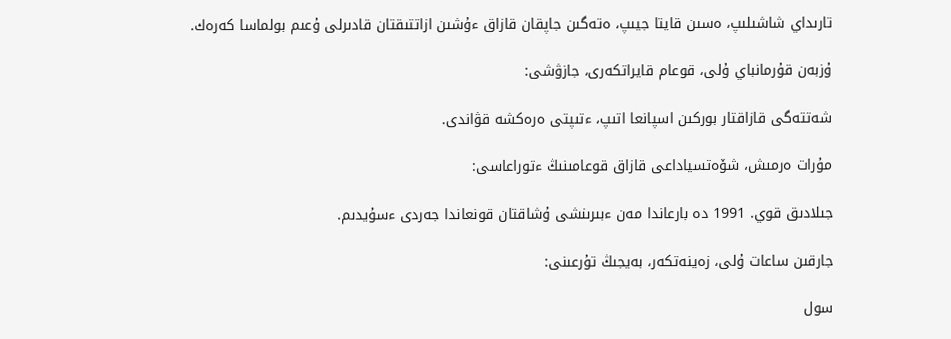تارىداي شاشىلىپ، ەسىن قايتا جيىپ، ەتەگىن جاپقان قازاق ءۇشىن ازاتتىقتان قادىرلى ۇعىم بولماسا كەرەك.

ۇزبەن قۇرمانباي ۇلى، قوعام قايراتكەرى، جازۋشى:

شەتتەگى قازاقتار بوركىن اسپانعا اتىپ، ءتىپتى ەرەكشە قۋاندى.

مۇرات ەرمىش، شۆەتسياداعى قازاق قوعامىنىڭ ءتوراعاسى:

جىلادىق قوي. 1991 دە بارعاندا مەن ءبىرىنشى ۇشاقتان قونعاندا جەردى ءسۇيدىم.

جارقىن ساعات ۇلى، زەينەتكەر، بەيجىڭ تۇرعىنى:

سول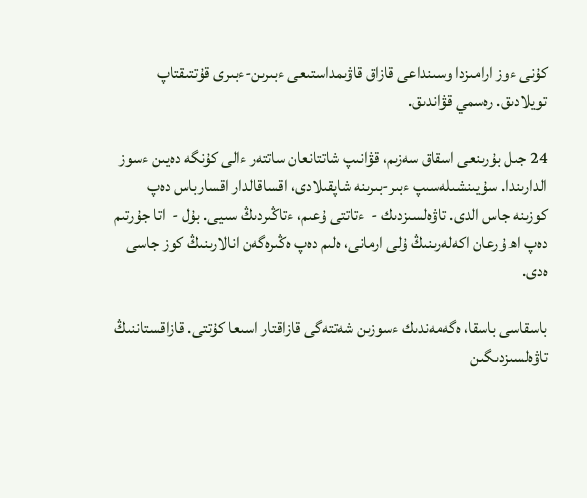كۇنى ءوز ارامىزدا وسىنداعى قازاق قاۋىمداستىعى ءبىرىن-ءبىرى قۇتتىقتاپ تويلادىق. رەسمي قۋاندىق.

24 جىل بۇرىنعى اسقاق سەزىم، قۋانىپ شاتتانعان ساتتەر ءالى كۇنگە دەيىن ءسوز الدارىندا. سۇيىنشىلەسىپ ءبىر-بىرىنە شاپقىلادى، اقساقالدار اقسارباس دەپ كوزىنە جاس الدى. تاۋەلسىزدىك -  ءتاتتى ۇعىم، ءتاڭىردىڭ سىيى. بۇل -  اتا جۇرتىم دەپ اھ ۇرعان اكەلەرىنىڭ ۇلى ارمانى، ەلىم دەپ ەڭىرەگەن انالارىنىڭ كوز جاسى ەدى.

باسقاسى باسقا، ەگەمەندىك ءسوزىن شەتتەگى قازاقتار اسىعا كۇتتى. قازاقستاننىڭ تاۋەلسىزدىگىن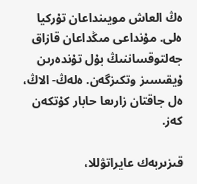ەڭ العاش مويىنداعان تۇركيا ەلى. مۇنداعى مىڭداعان قازاق جەلتوقساننىڭ بۇل تۇندەرىن ۇيقىسىز وتكىزگەن. ەلەڭ- الاڭ، ەل جاقتان زارىعا حابار كۇتكەن كەز.

قىزىربەك عايراتۋللا،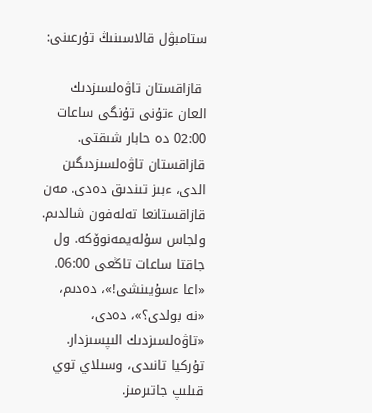ستامبۋل قالاسىنىڭ تۇرعىنى:

 قازاقستان تاۋەلسىزدىك العان ءتۇنى تۇنگى ساعات 02:00 دە حابار شىقتى. قازاقستان تاۋەلسىزدىگىن الدى، ءبىز تىندىق دەدى. مەن قازاقستانعا تەلەفون شالدىم. ولجاس سۇلەيمەنوۆكە. ول جاقتا ساعات تاڭعى 06:00. «اعا ءسۇيىنشى!»، دەدىم، «نە بولدى؟»، دەدى، «تاۋەلسىزدىك الىپسىزدار. تۇركيا تانىدى، وسىلاي توي قىلىپ جاتىرمىز.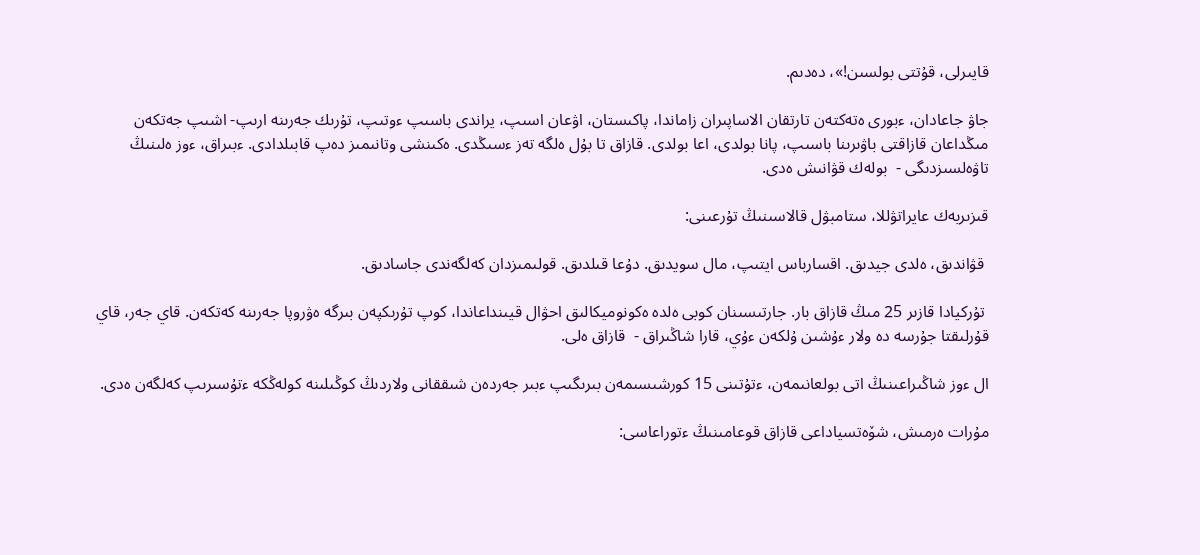قايىرلى، قۇتتى بولسىن!»، دەدىم.

جاۋ جاعادان، ءبورى ەتەكتەن تارتقان الاساپىران زاماندا، پاكىستان، اۋعان اسىپ، يراندى باسىپ ءوتىپ، تۇرىك جەرىنە ارىپ- اشىپ جەتكەن مىڭداعان قازاقتى باۋىرىنا باسىپ، پانا بولدى، اعا بولدى. قازاق تا بۇل ەلگە تەز ءسىڭدى. ەكىنشى وتانىمىز دەپ قابىلدادى. ءبىراق، ءوز ەلىنىڭ تاۋەلسىزدىگى -  بولەك قۋانىش ەدى.

قىزىربەك عايراتۋللا، ستامبۋل قالاسىنىڭ تۇرعىنى:

 قۋاندىق، ەلدى جيدىق. اقسارباس ايتىپ، مال سويدىق. دۇعا قىلدىق. قولىمىزدان كەلگەندى جاسادىق.

 تۇركيادا قازىر 25 مىڭ قازاق بار. جارتىسىنان كوبى ەلدە ەكونوميكالىق احۋال قيىنداعاندا، كوپ تۇرىكپەن بىرگە ەۋروپا جەرىنە كەتكەن. قاي جەر، قاي قۇرلىقتا جۇرسە دە ولار ءۇشىن ۇلكەن ءۇي، قارا شاڭىراق -  قازاق ەلى.

ال ءوز شاڭىراعىنىڭ اتى بولعانىمەن، ءتۇتىنى 15 كورشىسىمەن بىرىگىپ ءبىر جەردەن شىققانى ولاردىڭ كوڭىلىنە كولەڭكە ءتۇسىرىپ كەلگەن ەدى.

مۇرات ەرمىش، شۆەتسياداعى قازاق قوعامىنىڭ ءتوراعاسى: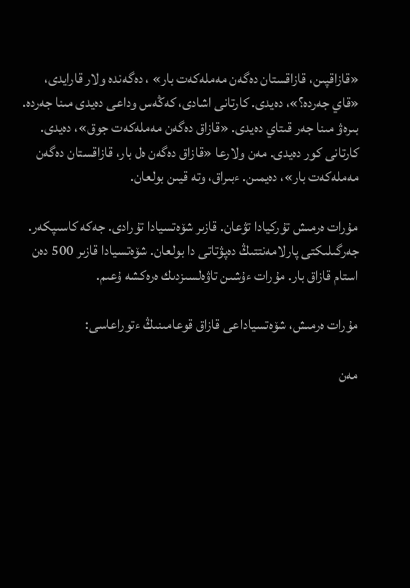«قازاقپىن، قازاقستان دەگەن مەملەكەت بار» ، دەگەندە ولار قارايدى، «قاي جەردە؟»، دەيدى. كارتانى اشادى، كەڭەس وداعى دەيدى مىنا جەردە. بىرەۋ مىنا جەر قىتاي دەيدى. «قازاق دەگەن مەملەكەت جوق»، دەيدى. كارتانى كور دەيدى. مەن ولارعا «قازاق دەگەن ەل بار، قازاقستان دەگەن مەملەكەت بار»، دەيمىن. ءبىراق، وتە قيىن بولعان.

مۇرات ەرمىش تۇركيادا تۋعان. قازىر شۆەتسيادا تۇرادى. جەكە كاسىپكەر. جەرگىلىكتى پارلامەنتتىڭ دەپۋتاتى دا بولعان. شۆەتسيادا قازىر 500 دەن استام قازاق بار. مۇرات ءۇشىن تاۋەلسىزدىك ەرەكشە ۇعىم.

مۇرات ەرمىش، شۆەتسياداعى قازاق قوعامىنىڭ ءتوراعاسى:

مەن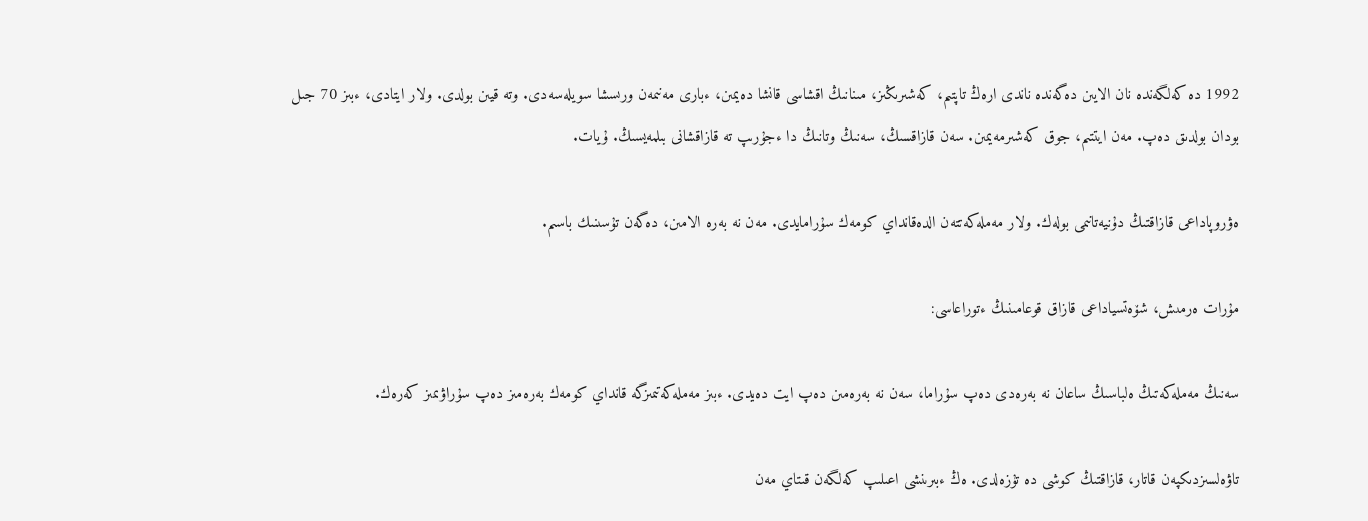1992 دە كەلگەندە نان الايىن دەگەندە ناندى ارەڭ تاپتىم، كەشىرىڭىز، مىنانىڭ اقشاسى قانشا دەيمىن، ءبارى مەنىمەن ورىسشا سويلەسەدى. وتە قيىن بولدى. ولار ايتادى، ءبىز 70 جىل بودان بولدىق دەپ. مەن ايتتىم، جوق كەشىرمەيمىن. سەن قازاقسىڭ، سەنىڭ وتانىڭ دا ءجۇرىپ تە قازاقشانى بىلمەيسىڭ. ۇيات.

ەۋروپاداعى قازاقتىڭ دۇنيەتانىمى بولەك. ولار مەملەكەتتەن الدەقانداي كومەك سۇرامايدى. مەن نە بەرە الامىن، دەگەن تۇسىنىك باسىم.

مۇرات ەرمىش، شۆەتسياداعى قازاق قوعامىنىڭ ءتوراعاسى:

سەنىڭ مەملەكەتىڭ ەلباسىڭ ساعان نە بەرەدى دەپ سۇراما، سەن نە بەرەمىن دەپ ايت دەيدى. ءبىز مەملەكەتىمىزگە قانداي كومەك بەرەمىز دەپ سۇراۋىمىز كەرەك.

تاۋەلسىزدىكپەن قاتار، قازاقتىڭ كوشى دە تۇزەلدى. ەڭ ءبىرىنشى اعىلىپ كەلگەن قىتاي مەن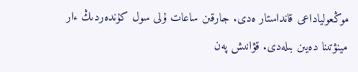موڭعولياداعى قانداستار ەدى. جارقىن ساعات ۇلى سول كۇندەردىڭ ءار مينۋتىنا دەيىن بىلەدى. قۋانىش پەن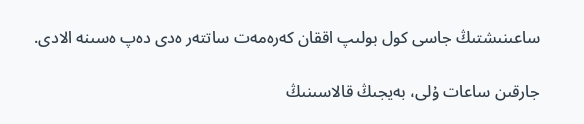ساعىنىشتىڭ جاسى كول بولىپ اققان كەرەمەت ساتتەر ەدى دەپ ەسىنە الادى.

جارقىن ساعات ۇلى، بەيجىڭ قالاسىنىڭ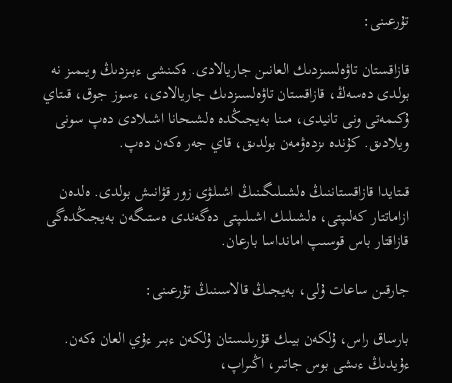تۇرعىنى:

قازاقستان تاۋەلسىزدىك العانىن جاريالادى. ەكىنشى ءبىزدىڭ ويىمىز نە بولدى دەسەڭ، قازاقستان تاۋەلسىزدىك جاريالادى، ءسوز جوق، قىتاي ۇكىمەتى ونى تانيدى، مىنا بەيجىڭدە ەلشىحانا اشىلادى دەپ سونى ويلادىق. كۇندە ىزدەۋمەن بولدىق، قاي جەر ەكەن دەپ.

قىتايدا قازاقستاننىڭ ەلشىلىگىنىڭ اشىلۋى زور قۋانىش بولدى. ەلدەن ازاماتتار كەلىپتى، ەلشىلىك اشىلىپتى دەگەندى ەستىگەن بەيجىڭدەگى قازاقتار باس قوسىپ امانداسا بارعان.

جارقىن ساعات ۇلى، بەيجىڭ قالاسىنىڭ تۇرعىنى:

بارساق راس، ۇلكەن بيىك قۇرىلىستان ۇلكەن ءبىر ءۇي العان ەكەن. ءۇيدىڭ ءىشى بوس جاتىر، اڭىراپ،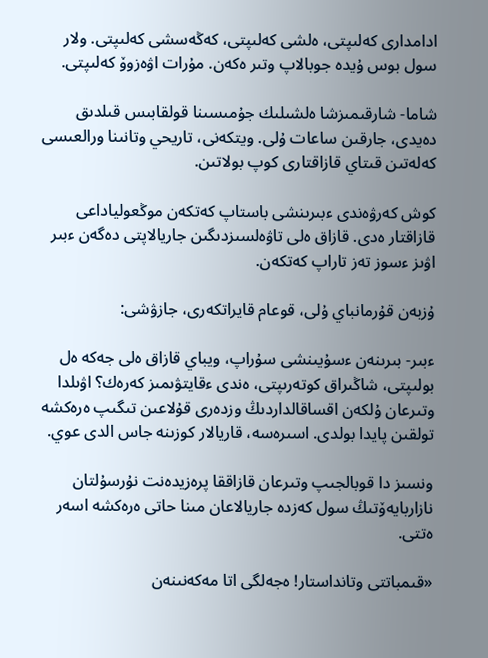ادامدارى كەلىپتى، ەلشى كەلىپتى، كەڭەسشى كەلىپتى. ولار سول بوس ۇيدە جوبالاپ وتىر ەكەن. مۇرات اۋەزوۆ كەلىپتى.

شاما- شارقىمىزشا ەلشىلىك جۇمىسىنا قولقابىس قىلدىق دەيدى، جارقىن ساعات ۇلى. ويتكەنى، تاريحي وتانىنا ورالعىسى كەلەتىن قىتاي قازاقتارى كوپ بولاتىن.

كوش كەرۋەندى ءبىرىنشى باستاپ كەتكەن موڭعولياداعى قازاقتار ەدى. قازاق ەلى تاۋەلسىزدىگىن جاريالاپتى دەگەن ءبىر اۋىز ءسوز تەز تاراپ كەتكەن.

ۇزبەن قۇرمانباي ۇلى، قوعام قايراتكەرى، جازۋشى:

ءبىر- بىرىنەن ءسۇيىنشى سۇراپ، ويباي قازاق ەلى جەكە ەل بولىپتى، شاڭىراق كوتەرىپتى، ەندى ءقايتۋىمىز كەرەك؟ اۋىلدا وتىرعان ۇلكەن اقساقالداردىڭ وزدەرى قۇلاعىن تىگىپ ەرەكشە تولقىن پايدا بولدى. اسىرەسە، قاريالار كوزىنە جاس الدى عوي.

ونسىز دا قوبالجىپ وتىرعان قازاققا پرەزيدەنت نۇرسۇلتان نازاربايەۆتىڭ سول كەزدە جاريالاعان مىنا حاتى ەرەكشە اسەر ەتتى.

«قىمباتتى وتانداستار! ەجەلگى اتا مەكەنىنەن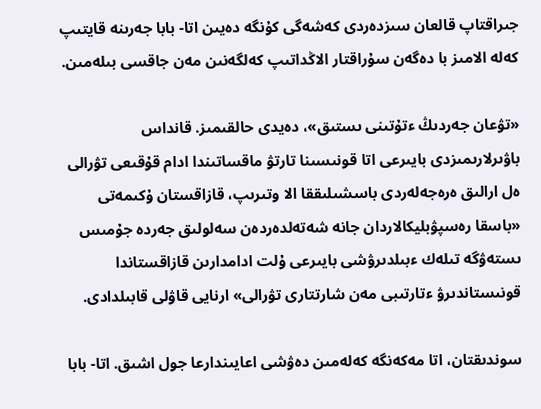جىراقتاپ قالعان سىزدەردى كەشەگى كۇنگە دەيىن اتا- بابا جەرىنە قايتىپ كەلە الامىز با دەگەن سۇراقتار الاڭداتىپ كەلگەنىن مەن جاقسى بىلەمىن.

«تۋعان جەردىڭ ءتۇتىنى ىستىق»، دەيدى حالقىمىز. قانداس باۋىرلارىمىزدى بايىرعى اتا قونىسىنا تارتۋ ماقساتىندا ادام قۇقىعى تۋرالى ەل ارالىق ەرەجەلەردى باسشىلىققا الا وتىرىپ، قازاقستان ۇكىمەتى «باسقا رەسپۋبليكالاردان جانە شەتەلدەردەن سەلولىق جەردە جۇمىس ىستەۋگە تىلەك ءبىلدىرۋشى بايىرعى ۇلت ادامدارىن قازاقستاندا قونىستاندىرۋ ءتارتىبى مەن شارتتارى تۋرالى» ارنايى قاۋلى قابىلدادى.

سوندىقتان، اتا مەكەنگە كەلەمىن دەۋشى اعايىندارعا جول اشىق. اتا- بابا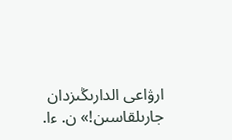ارۋاعى الدارىڭىزدان جارىلقاسىن!» ن. ءا.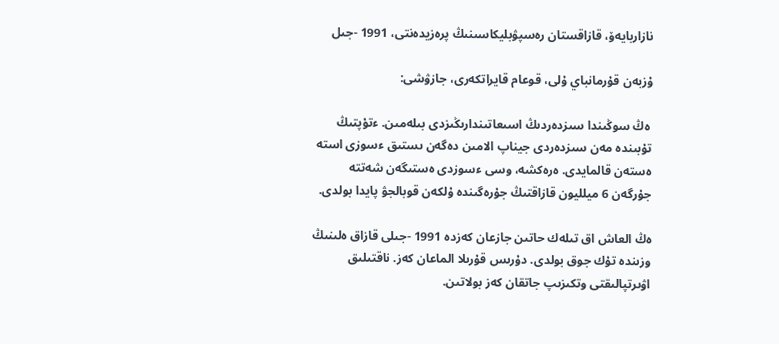نازاربايەۆ، قازاقستان رەسپۋبليكاسىنىڭ پرەزيدەنتى، 1991 -جىل

ۇزبەن قۇرمانباي ۇلى، قوعام قايراتكەرى، جازۋشى:

 ەڭ سوڭىندا سىزدەردىڭ اسىعاتىندارىڭىزدى بىلەمىن. ءتۇپتىڭ تۇبىندە مەن سىزدەردى جيناپ الامىن دەگەن ىستىق ءسوزى استە ەستەن قالمايدى. ەرەكشە، وسى ءسوزدى ەستىگەن شەتتە جۇرگەن 6 ميلليون قازاقتىڭ جۇرەگىندە ۇلكەن قوبالجۋ پايدا بولدى.

ەڭ العاش اق تىلەك حاتىن جازعان كەزدە 1991 -جىلى قازاق ەلىنىڭ وزىندە تۇك جوق بولدى. دۇرىس قۇرىلا الماعان كەز. ناقتىلىق اۋىرتپالىقتى وتكىزىپ جاتقان كەز بولاتىن.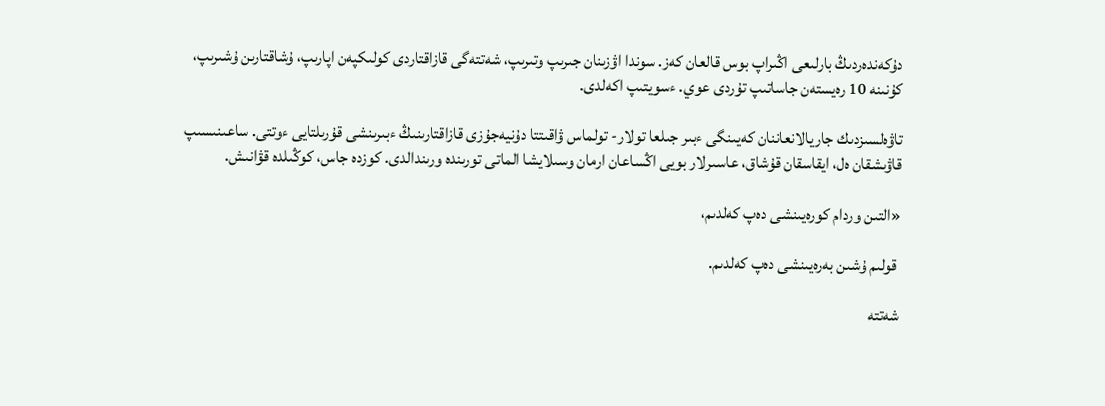دۇكەندەردىڭ بارلىعى اڭىراپ بوس قالعان كەز. سوندا اۋزىنان جىرىپ وتىرىپ، شەتتەگى قازاقتاردى كولىكپەن اپارىپ، ۇشاقتارىن ۇشىرىپ، كۇنىنە 10 رەيستەن جاساتىپ تۇردى عوي. ءسويتىپ اكەلدى.

تاۋەلسىزدىك جاريالانعاننان كەيىنگى ءبىر جىلعا تولار- تولماس ۋاقىتتا دۇنيەجۇزى قازاقتارىنىڭ ءبىرىنشى قۇرىلتايى ءوتتى. ساعىنىسىپ قاۋىشقان ەل، ايقاسقان قۇشاق، عاسىرلار بويى اڭساعان ارمان وسىلايشا الماتى تورىندە ورىندالدى. كوزدە جاس، كوڭىلدە قۋانىش.

«التىن وردام كورەيىنشى دەپ كەلدىم،

 قولىم ۇشىن بەرەيىنشى دەپ كەلدىم.

شەتتە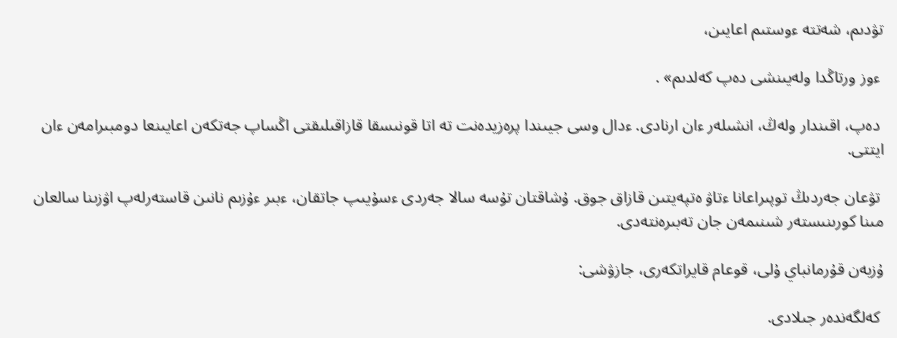تۋدىم، شەتتە ءوستىم اعايىن،

 ءوز ورتاڭدا ولەيىنشى دەپ كەلدىم» .

 دەپ، اقىندار ولەڭ، انشىلەر ءان ارنادى. ءدال وسى جيىندا پرەزيدەنت تە اتا قونىسقا قازاقىلىقتى اڭساپ جەتكەن اعايىنعا دومبىرامەن ءان ايتتى.

 تۋعان جەردىڭ توپىراعانا ءتاۋ ەتپەيتىن قازاق جوق. ۇشاقتان تۇسە سالا جەردى ءسۇيىپ جاتقان، ءبىر ءۇزىم نانىن قاستەرلەپ اۋزىنا سالعان مىنا كورىنىستەر شىنىمەن جان تەبىرەنتەدى.

ۇزبەن قۇرمانباي ۇلى، قوعام قايراتكەرى، جازۋشى:

 كەلگەندەر جىلادى.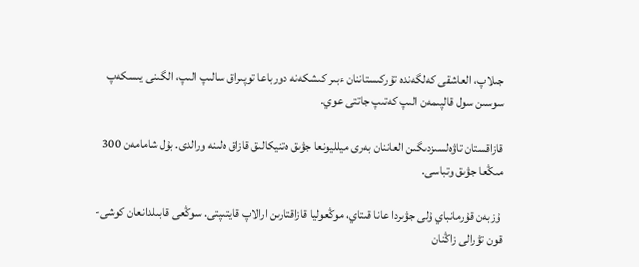جىلاپ، العاشقى كەلگەندە تۇركىستاننان ءبىر كىشكەنە دورباعا توپىراق سالىپ الىپ، الگىنى يىسكەپ سوسىن سول قالپىمەن الىپ كەتىپ جاتتى عوي.

قازاقستان تاۋەلسىزدىگىن العاننان بەرى ميلليونعا جۋىق ەتنيكالىق قازاق ەلىنە ورالدى. بۇل شامامەن 300 مىڭعا جۋىق وتباسى.

 ۇزبەن قۇرمانباي ۇلى جۋىردا عانا قىتاي، موڭعوليا قازاقتارىن ارالاپ قايتىپتى. سوڭعى قابىلدانعان كوشى- قون تۋرالى زاڭنان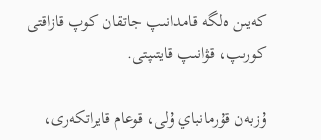كەيىن ەلگە قامدانىپ جاتقان كوپ قازاقتى كورىپ، قۋانىپ قايتىپتى.

ۇزبەن قۇرمانباي ۇلى، قوعام قايراتكەرى،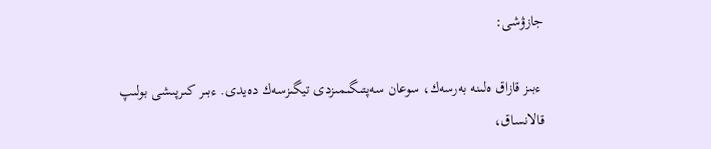جازۋشى:

 ءبىز قازاق ەلىنە بەرسەك، سوعان سەپتىگىمىزدى تيگىزسەك دەيدى. ءبىر كىرپىشى بولىپ قالانساق،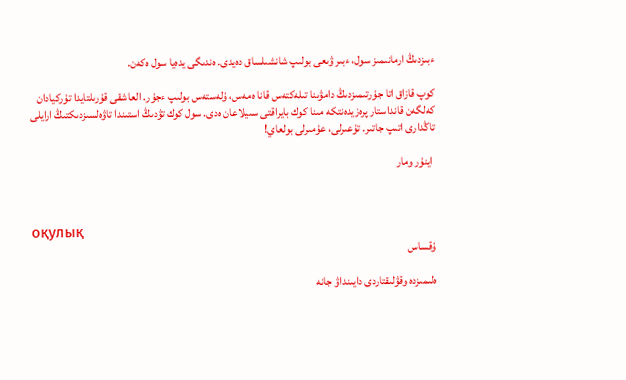ءبىزدىڭ ارمانىمىز سول، ءبىر ۋىعى بولىپ شانشىلساق دەيدى. ەندىگى يدەيا سول ەكەن.

كوپ قازاق اتا جۇرتىمىزدىڭ دامۋىنا تىلەكتەس قانا ەمەس، ۇلەستەس بولىپ ءجۇر. العاشقى قۇرىلتايدا تۇركيادان كەلگەن قانداستار پرەزيدەنتكە مىنا كوك بايراقتى سىيلاعان ەدى. سول كوك تۋدىڭ استىندا تاۋەلسىزدىكتىڭ ارايلى تاڭدارى اتىپ جاتىر. تۇعىرلى، عۇمىرلى بولعاي!

 اينۇر ومار



оқулық
ۇقساس

ەلىمىزدە وقۋلىقتاردى دايىنداۋ جانە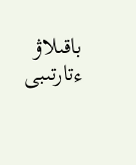باقىلاۋ ءتارتىبى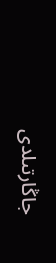جاڭارتىلدى